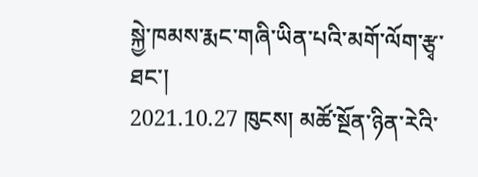སྐྱེ་ཁམས་རྨང་གཞི་ཡིན་པའི་མགོ་ལོག་རྩྭ་ཐང་།
2021.10.27 ཁུངས། མཚོ་སྔོན་ཉིན་རེའི་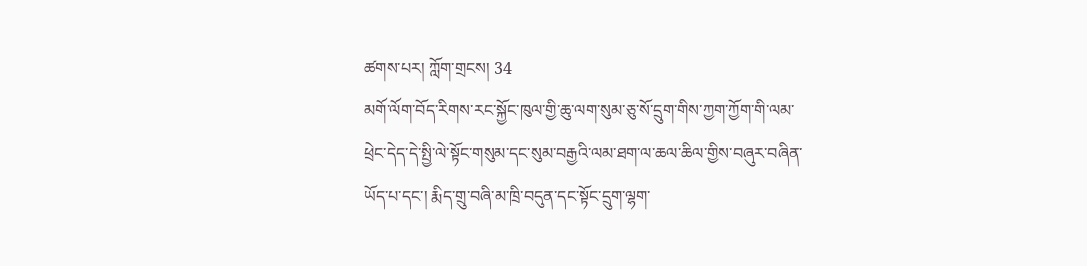ཚགས་པར། ཀློག་གྲངས། 34
མགོ་ལོག་བོད་རིགས་རང་སྐྱོང་ཁུལ་གྱི་ཆུ་ལག་སུམ་ཅུ་སོ་དྲུག་གིས་ཀྱག་ཀྱོག་གི་ལམ་ཕྲེང་དེད་དེ་སྤྱི་ལེ་སྟོང་གསུམ་དང་སུམ་བརྒྱའི་ལམ་ཐག་ལ་ཆལ་ཆིལ་གྱིས་བཞུར་བཞིན་ཡོད་པ་དང་། རྨིད་གྲུ་བཞི་མ་ཁྲི་བདུན་དང་སྟོང་དྲུག་ལྷག་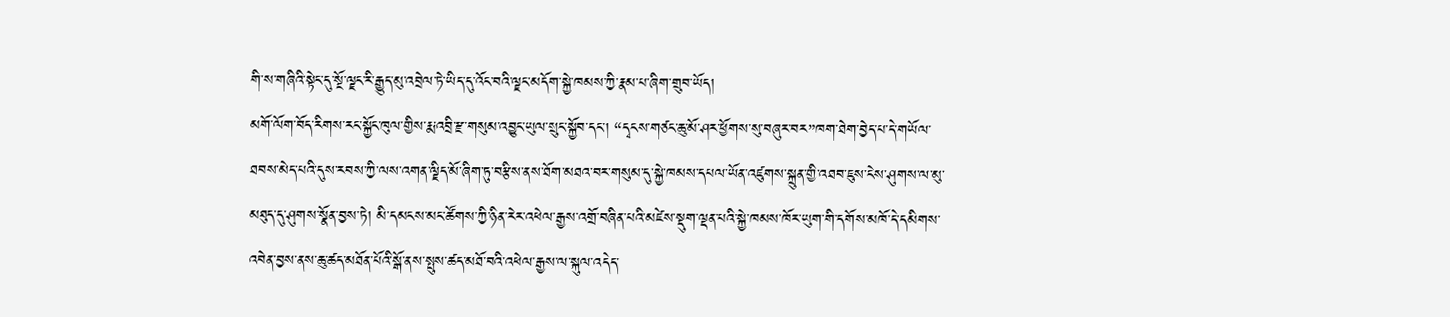གི་ས་གཞིའི་སྟེང་དུ་སྔོ་ལྗང་རི་རྒྱུད་མུ་འབྲེལ་ཏེ་ཡིད་དུ་འོང་བའི་ལྗང་མདོག་སྐྱེ་ཁམས་ཀྱི་རྣམ་པ་ཞིག་གྲུབ་ཡོད།
མགོ་ལོག་བོད་རིགས་རང་སྐྱོང་ཁུལ་གྱིས་རྨ་འབྲི་རྫ་གསུམ་འབྱུང་ཡུལ་སྲུང་སྐྱོབ་དང་། “དྭངས་གཙང་ཆུ་མོ་ཤར་ཕྱོགས་སུ་བཞུར་བར”ཁག་ཐེག་བྱེད་པ་དེ་གཡོལ་ཐབས་མེད་པའི་དུས་རབས་ཀྱི་ལས་འགན་ལྗིད་མོ་ཞིག་ཏུ་བརྩིས་ནས་ཐོག་མཐའ་བར་གསུམ་དུ་སྐྱེ་ཁམས་དཔལ་ཡོན་འཛུགས་སྐྲུན་གྱི་འཐབ་ཇུས་ངེས་ཤུགས་ལ་མུ་མཐུད་དུ་ཤུགས་སྣོན་བྱས་ཏེ། མི་དམངས་མང་ཚོགས་ཀྱི་ཉིན་རེར་འཕེལ་རྒྱས་འགྲོ་བཞིན་པའི་མཛེས་སྡུག་ལྡན་པའི་སྐྱེ་ཁམས་ཁོར་ཡུག་གི་དགོས་མཁོ་དེ་དམིགས་འབེན་བྱས་ནས་ཆུ་ཚད་མཐོན་པོའི་སྒོ་ནས་སྤུས་ཚད་མཐོ་བའི་འཕེལ་རྒྱས་ལ་སྐུལ་འདེད་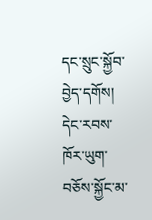དང་སྲུང་སྐྱོབ་བྱེད་དགོས། དེང་རབས་ཁོར་ཡུག་བཅོས་སྐྱོང་མ་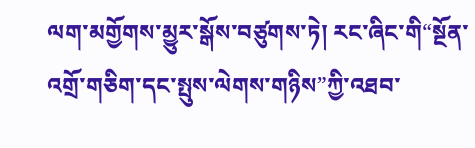ལག་མགྱོགས་མྱུར་སྒོས་བཙུགས་ཏེ། རང་ཞིང་གི“སྔོན་འགྲོ་གཅིག་དང་སྤུས་ལེགས་གཉིས”ཀྱི་འཐབ་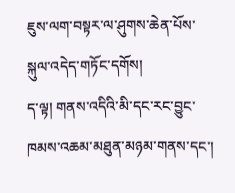ཇུས་ལག་བསྟར་ལ་ཤུགས་ཆེན་པོས་སྐུལ་འདེད་གཏོང་དགོས།
ད་ལྟ། གནས་འདིའི་མི་དང་རང་བྱུང་ཁམས་འཆམ་མཐུན་མཉམ་གནས་དང་།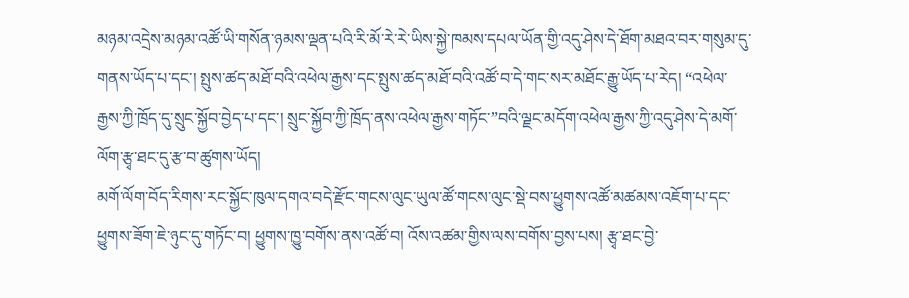མཉམ་འདྲེས་མཉམ་འཚོ་ཡི་གསོན་ཉམས་ལྡན་པའི་རི་མོ་རེ་རེ་ཡིས་སྐྱེ་ཁམས་དཔལ་ཡོན་གྱི་འདུ་ཤེས་དེ་ཐོག་མཐའ་བར་གསུམ་དུ་གནས་ཡོད་པ་དང་། སྤུས་ཚད་མཐོ་བའི་འཕེལ་རྒྱས་དང་སྤུས་ཚད་མཐོ་བའི་འཚོ་བ་དེ་གང་སར་མཐོང་རྒྱུ་ཡོད་པ་རེད། “འཕེལ་རྒྱས་ཀྱི་ཁྲོད་དུ་སྲུང་སྐྱོབ་བྱེད་པ་དང་། སྲུང་སྐྱོབ་ཀྱི་ཁྲོད་ནས་འཕེལ་རྒྱས་གཏོང་”བའི་ལྗང་མདོག་འཕེལ་རྒྱས་ཀྱི་འདུ་ཤེས་དེ་མགོ་ལོག་རྩྭ་ཐང་དུ་རྩ་བ་ཚུགས་ཡོད།
མགོ་ལོག་བོད་རིགས་རང་སྐྱོང་ཁུལ་དགའ་བདེ་རྫོང་གངས་ལུང་ཡུལ་ཚོ་གངས་ལུང་སྡེ་བས་ཕྱུགས་འཚོ་མཚམས་འཇོག་པ་དང་ཕྱུགས་ཟོག་ཇེ་ཉུང་དུ་གཏོང་བ། ཕྱུགས་ཁྱུ་བགོས་ནས་འཚོ་བ། འོས་འཚམ་གྱིས་ལས་བགོས་བྱས་པས། རྩྭ་ཐང་བྱེ་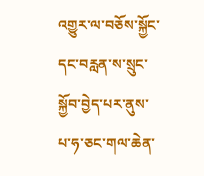འགྱུར་ལ་བཅོས་སྐྱོང་དང་བརླན་ས་སྲུང་སྐྱོབ་བྱེད་པར་ནུས་པ་ཧ་ཅང་གལ་ཆེན་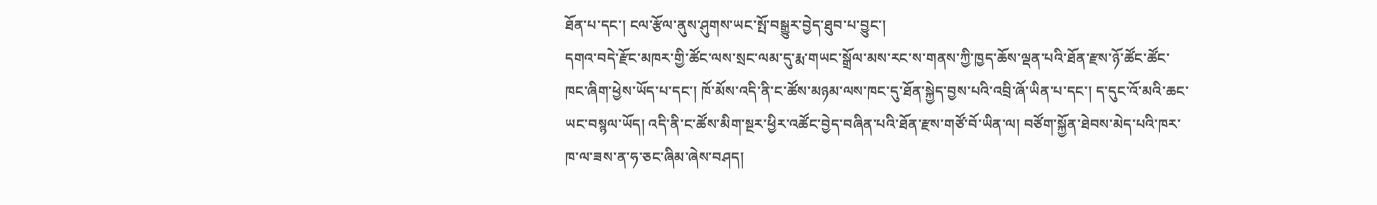ཐོན་པ་དང་། ངལ་རྩོལ་ནུས་ཤུགས་ཡང་སྤོ་བསྒྱུར་བྱེད་ཐུབ་པ་བྱུང་།
དགའ་བདེ་རྫོང་མཁར་གྱི་ཚོང་ལས་སྲང་ལམ་དུ་རྨ་གཡང་སྒྲོལ་མས་རང་ས་གནས་ཀྱི་ཁྱད་ཆོས་ལྡན་པའི་ཐོན་རྫས་ཉོ་ཚོང་ཚོང་ཁང་ཞིག་ཕྱེས་ཡོད་པ་དང་། ཁོ་མོས་འདི་ནི་ང་ཚོས་མཉམ་ལས་ཁང་དུ་ཐོན་སྐྱེད་བྱས་པའི་འབྲི་ཞོ་ཡིན་པ་དང་། ད་དུང་འོ་མའི་ཆང་ཡང་བསྙལ་ཡོད། འདི་ནི་ང་ཚོས་མིག་སྔར་ཕྱིར་འཚོང་བྱེད་བཞིན་པའི་ཐོན་རྫས་གཙོ་བོ་ཡིན་ལ། བཙོག་སྐྱོན་ཐེབས་མེད་པའི་ཁར་ཁ་ལ་ཟས་ན་ཧ་ཅང་ཞིམ་ཞེས་བཤད།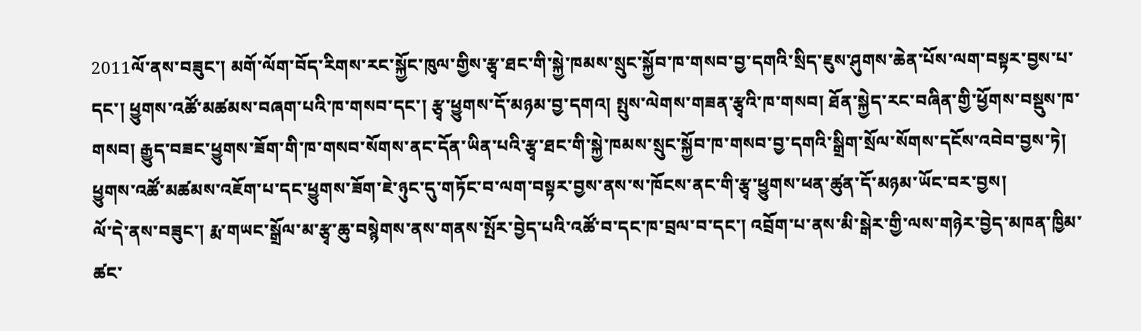2011ལོ་ནས་བཟུང་། མགོ་ལོག་བོད་རིགས་རང་སྐྱོང་ཁུལ་གྱིས་རྩྭ་ཐང་གི་སྐྱེ་ཁམས་སྲུང་སྐྱོབ་ཁ་གསབ་བྱ་དགའི་སྲིད་ཇུས་ཤུགས་ཆེན་པོས་ལག་བསྟར་བྱས་པ་དང་། ཕྱུགས་འཚོ་མཚམས་བཞག་པའི་ཁ་གསབ་དང་། རྩྭ་ཕྱུགས་དོ་མཉམ་བྱ་དགའ། སྤུས་ལེགས་གཟན་རྩྭའི་ཁ་གསབ། ཐོན་སྐྱེད་རང་བཞིན་གྱི་ཕྱོགས་བསྡུས་ཁ་གསབ། རྒྱུད་བཟང་ཕྱུགས་ཟོག་གི་ཁ་གསབ་སོགས་ནང་དོན་ཡིན་པའི་རྩྭ་ཐང་གི་སྐྱེ་ཁམས་སྲུང་སྐྱོབ་ཁ་གསབ་བྱ་དགའི་སྒྲིག་སྲོལ་སོགས་དངོས་འབེབ་བྱས་ཏེ། ཕྱུགས་འཚོ་མཚམས་འཇོག་པ་དང་ཕྱུགས་ཟོག་ཇེ་ཉུང་དུ་གཏོང་བ་ལག་བསྟར་བྱས་ནས་ས་ཁོངས་ནང་གི་རྩྭ་ཕྱུགས་ཕན་ཚུན་དོ་མཉམ་ཡོང་བར་བྱས།
ལོ་དེ་ནས་བཟུང་། རྨ་གཡང་སྒྲོལ་མ་རྩྭ་ཆུ་བསྙེགས་ནས་གནས་སྤོར་བྱེད་པའི་འཚོ་བ་དང་ཁ་བྲལ་བ་དང་། འབྲོག་པ་ནས་མི་སྒེར་གྱི་ལས་གཉེར་བྱེད་མཁན་ཁྱིམ་ཚང་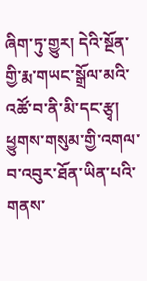ཞིག་ཏུ་གྱུར། དེའི་སྔོན་གྱི་རྨ་གཡང་སྒྲོལ་མའི་འཚོ་བ་ནི་མི་དང་རྩྭ། ཕྱུགས་གསུམ་གྱི་འགལ་བ་འབུར་ཐོན་ཡིན་པའི་གནས་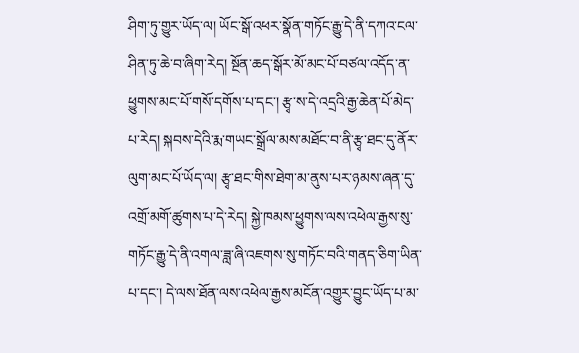ཤིག་ཏུ་གྱུར་ཡོད་ལ། ཡོང་སྒོ་འཕར་སྣོན་གཏོང་རྒྱུ་དེ་ནི་དཀའ་ངལ་ཤིན་ཏུ་ཆེ་བ་ཞིག་རེད། སྔོན་ཆད་སྒོར་མོ་མང་པོ་བཙལ་འདོད་ན་ཕྱུགས་མང་པོ་གསོ་དགོས་པ་དང་། རྩྭ་ས་དེ་འདྲའི་རྒྱ་ཆེན་པོ་མེད་པ་རེད། སྐབས་དེའི་རྨ་གཡང་སྒྲོལ་མས་མཐོང་བ་ནི་རྩྭ་ཐང་དུ་ནོར་ལུག་མང་པོ་ཡོད་ལ། རྩྭ་ཐང་གིས་ཐེག་མ་ནུས་པར་ཉམས་ཞན་དུ་འགྲོ་མགོ་ཚུགས་པ་དེ་རེད། སྐྱེ་ཁམས་ཕྱུགས་ལས་འཕེལ་རྒྱས་སུ་གཏོང་རྒྱུ་དེ་ནི་འགལ་ཟླ་ཞི་འཇགས་སུ་གཏོང་བའི་གནད་ཅིག་ཡིན་པ་དང་། དེ་ལས་ཐོན་ལས་འཕེལ་རྒྱས་མངོན་འགྱུར་བྱུང་ཡོད་པ་མ་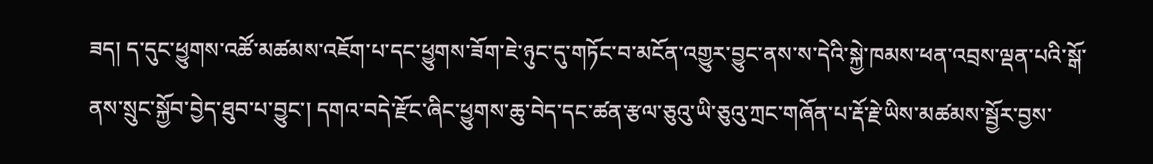ཟད། ད་དུང་ཕྱུགས་འཚོ་མཚམས་འཇོག་པ་དང་ཕྱུགས་ཟོག་ཇེ་ཉུང་དུ་གཏོང་བ་མངོན་འགྱུར་བྱུང་ནས་ས་དེའི་སྐྱེ་ཁམས་ཕན་འབྲས་ལྡན་པའི་སྒོ་ནས་སྲུང་སྐྱོབ་བྱེད་ཐུབ་པ་བྱུང་། དགའ་བདེ་རྫོང་ཞིང་ཕྱུགས་ཆུ་བེད་དང་ཚན་རྩལ་ཅུའུ་ཡི་ཅུའུ་ཀྲང་གཞོན་པ་རྡོ་རྗེ་ཡིས་མཚམས་སྦྱོར་བྱས་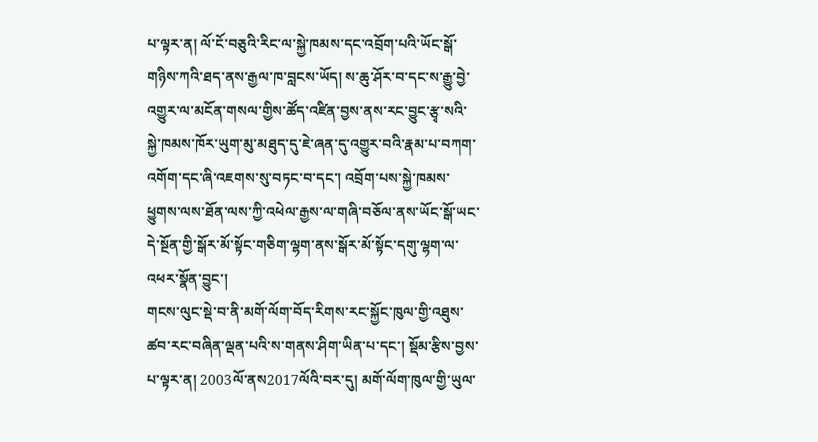པ་ལྟར་ན། ལོ་ངོ་བཅུའི་རིང་ལ་སྐྱེ་ཁམས་དང་འབྲོག་པའི་ཡོང་སྒོ་གཉིས་ཀའི་ཐད་ནས་རྒྱལ་ཁ་བླངས་ཡོད། ས་ཆུ་ཤོར་བ་དང་ས་རྒྱུ་བྱེ་འགྱུར་ལ་མངོན་གསལ་གྱིས་ཚོད་འཛིན་བྱས་ནས་རང་བྱུང་རྩྭ་སའི་སྐྱེ་ཁམས་ཁོར་ཡུག་མུ་མཐུད་དུ་ཇེ་ཞན་དུ་འགྱུར་བའི་རྣམ་པ་བཀག་འགོག་དང་ཞི་འཇགས་སུ་བཏང་བ་དང་། འབྲོག་པས་སྐྱེ་ཁམས་ཕྱུགས་ལས་ཐོན་ལས་ཀྱི་འཕེལ་རྒྱས་ལ་གཞི་བཅོལ་ནས་ཡོང་སྒོ་ཡང་དེ་སྔོན་གྱི་སྒོར་མོ་སྟོང་གཅིག་ལྷག་ནས་སྒོར་མོ་སྟོང་དགུ་ལྷག་ལ་འཕར་སྣོན་བྱུང་།
གངས་ལུང་སྡེ་བ་ནི་མགོ་ལོག་བོད་རིགས་རང་སྐྱོང་ཁུལ་གྱི་འཐུས་ཚབ་རང་བཞིན་ལྡན་པའི་ས་གནས་ཤིག་ཡིན་པ་དང་། སྡོམ་རྩིས་བྱས་པ་ལྟར་ན། 2003ལོ་ནས2017ལོའི་བར་དུ། མགོ་ལོག་ཁུལ་གྱི་ཡུལ་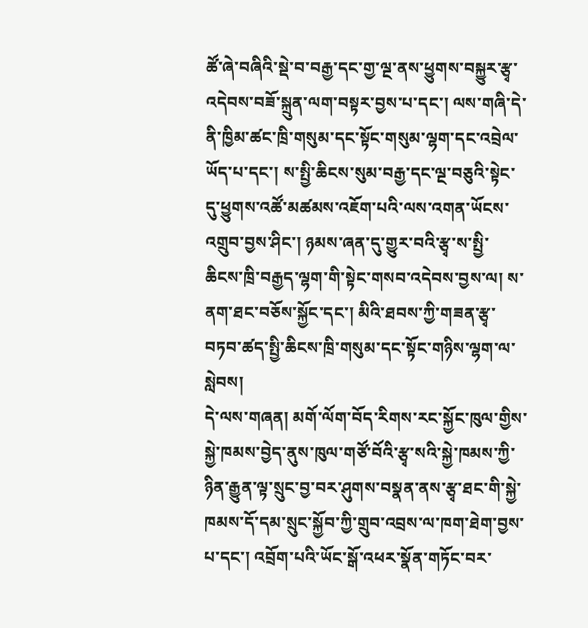ཚོ་ཞེ་བཞིའི་སྡེ་བ་བརྒྱ་དང་གྱ་ལྔ་ནས་ཕྱུགས་བསྐྱུར་རྩྭ་འདེབས་བཟོ་སྐྲུན་ལག་བསྟར་བྱས་པ་དང་། ལས་གཞི་དེ་ནི་ཁྱིམ་ཚང་ཁྲི་གསུམ་དང་སྟོང་གསུམ་ལྷག་དང་འབྲེལ་ཡོད་པ་དང་། ས་སྤྱི་ཆིངས་སུམ་བརྒྱ་དང་ལྔ་བཅུའི་སྟེང་དུ་ཕྱུགས་འཚོ་མཚམས་འཇོག་པའི་ལས་འགན་ཡོངས་འགྲུབ་བྱས་ཤིང་། ཉམས་ཞན་དུ་གྱུར་བའི་རྩྭ་ས་སྤྱི་ཆིངས་ཁྲི་བརྒྱད་ལྷག་གི་སྟེང་གསབ་འདེབས་བྱས་ལ། ས་ནག་ཐང་བཅོས་སྐྱོང་དང་། མིའི་ཐབས་ཀྱི་གཟན་རྩྭ་བཏབ་ཚད་སྤྱི་ཆིངས་ཁྲི་གསུམ་དང་སྟོང་གཉིས་ལྷག་ལ་སླེབས།
དེ་ལས་གཞན། མགོ་ལོག་བོད་རིགས་རང་སྐྱོང་ཁུལ་གྱིས་སྐྱེ་ཁམས་བྱེད་ནུས་ཁུལ་གཙོ་བོའི་རྩྭ་སའི་སྐྱེ་ཁམས་ཀྱི་ཉིན་རྒྱུན་ལྟ་སྲུང་བྱ་བར་ཤུགས་བསྣན་ནས་རྩྭ་ཐང་གི་སྐྱེ་ཁམས་དོ་དམ་སྲུང་སྐྱོབ་ཀྱི་གྲུབ་འབྲས་ལ་ཁག་ཐེག་བྱས་པ་དང་། འབྲོག་པའི་ཡོང་སྒོ་འཕར་སྣོན་གཏོང་བར་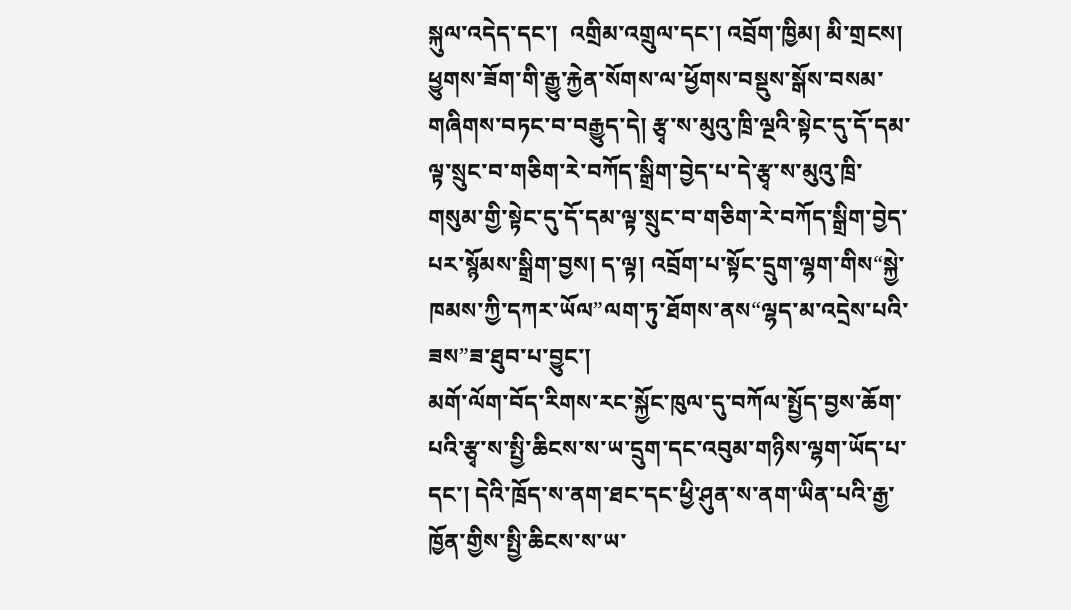སྐུལ་འདེད་དང་།  འགྲིམ་འགྲུལ་དང་། འབྲོག་ཁྱིམ། མི་གྲངས། ཕྱུགས་ཟོག་གི་རྒྱུ་རྐྱེན་སོགས་ལ་ཕྱོགས་བསྡུས་སྒོས་བསམ་གཞིགས་བཏང་བ་བརྒྱུད་དེ། རྩྭ་ས་མུའུ་ཁྲི་ལྔའི་སྟེང་དུ་དོ་དམ་ལྟ་སྲུང་བ་གཅིག་རེ་བཀོད་སྒྲིག་བྱེད་པ་དེ་རྩྭ་ས་མུའུ་ཁྲི་གསུམ་གྱི་སྟེང་དུ་དོ་དམ་ལྟ་སྲུང་བ་གཅིག་རེ་བཀོད་སྒྲིག་བྱེད་པར་སྙོམས་སྒྲིག་བྱས། ད་ལྟ། འབྲོག་པ་སྟོང་དྲུག་ལྷག་གིས“སྐྱེ་ཁམས་ཀྱི་དཀར་ཡོལ”ལག་ཏུ་ཐོགས་ནས“ལྷད་མ་འདྲེས་པའི་ཟས”ཟ་ཐུབ་པ་བྱུང་།
མགོ་ལོག་བོད་རིགས་རང་སྐྱོང་ཁུལ་དུ་བཀོལ་སྤྱོད་བྱས་ཆོག་པའི་རྩྭ་ས་སྤྱི་ཆིངས་ས་ཡ་དྲུག་དང་འབུམ་གཉིས་ལྷག་ཡོད་པ་དང་། དེའི་ཁྲོད་ས་ནག་ཐང་དང་ཕྱི་ཤུན་ས་ནག་ཡིན་པའི་རྒྱ་ཁྱོན་གྱིས་སྤྱི་ཆིངས་ས་ཡ་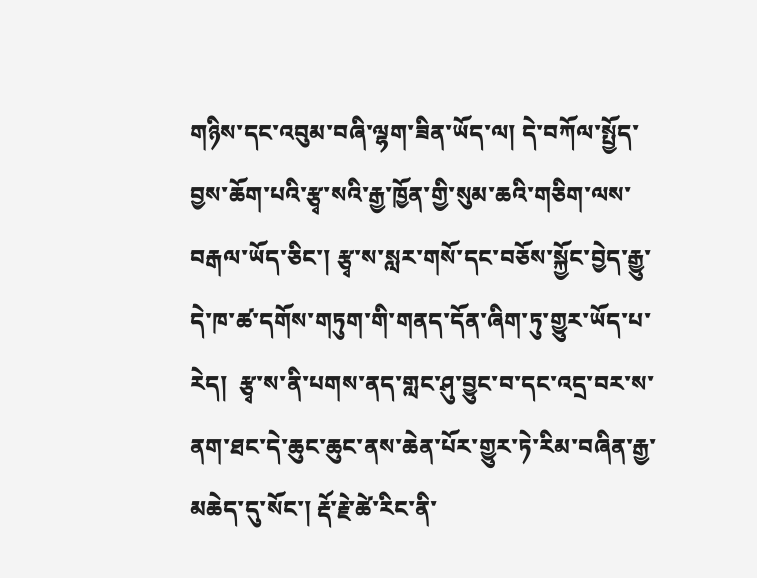གཉིས་དང་འབུམ་བཞི་ལྷག་ཟིན་ཡོད་ལ། དེ་བཀོལ་སྤྱོད་བྱས་ཆོག་པའི་རྩྭ་སའི་རྒྱ་ཁྱོན་གྱི་སུམ་ཆའི་གཅིག་ལས་བརྒལ་ཡོད་ཅིང་། རྩྭ་ས་སླར་གསོ་དང་བཅོས་སྐྱོང་བྱེད་རྒྱུ་དེ་ཁ་ཚ་དགོས་གཏུག་གི་གནད་དོན་ཞིག་ཏུ་གྱུར་ཡོད་པ་རེད།  རྩྭ་ས་ནི་པགས་ནད་གླང་ཤུ་བྱུང་བ་དང་འདྲ་བར་ས་ནག་ཐང་དེ་ཆུང་ཆུང་ནས་ཆེན་པོར་གྱུར་ཏེ་རིམ་བཞིན་རྒྱ་མཆེད་དུ་སོང་། རྡོ་རྗེ་ཚེ་རིང་ནི་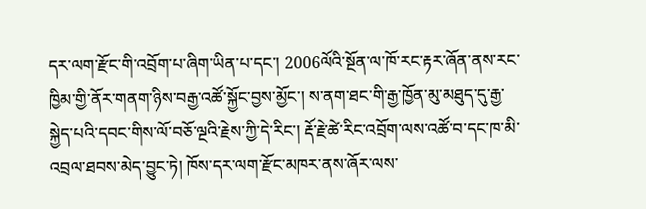དར་ལག་རྫོང་གི་འབྲོག་པ་ཞིག་ཡིན་པ་དང་། 2006ལོའི་སྔོན་ལ་ཁོ་རང་རྟར་ཞོན་ནས་རང་ཁྱིམ་གྱི་ནོར་གནག་ཉིས་བརྒྱ་འཚོ་སྐྱོང་བྱས་མྱོང་། ས་ནག་ཐང་གི་རྒྱ་ཁྱོན་མུ་མཐུད་དུ་རྒྱ་སྐྱེད་པའི་དབང་གིས་ལོ་བཅོ་ལྔའི་རྗེས་ཀྱི་དེ་རིང་། རྡོ་རྗེ་ཚེ་རིང་འབྲོག་ལས་འཚོ་བ་དང་ཁ་མི་འབྲལ་ཐབས་མེད་བྱུང་ཏེ། ཁོས་དར་ལག་རྫོང་མཁར་ནས་ཞོར་ལས་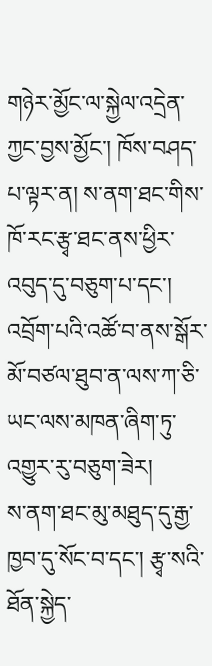གཉེར་མྱོང་ལ་སྐྱེལ་འདྲེན་ཀྱང་བྱས་མྱོང་། ཁོས་བཤད་པ་ལྟར་ན། ས་ནག་ཐང་གིས་ཁོ་རང་རྩྭ་ཐང་ནས་ཕྱིར་འབུད་དུ་བཅུག་པ་དང་། འབྲོག་པའི་འཚོ་བ་ནས་སྒོར་མོ་བཙལ་ཐུབ་ན་ལས་ཀ་ཅི་ཡང་ལས་མཁན་ཞིག་ཏུ་འགྱུར་རུ་བཅུག་ཟེར།
ས་ནག་ཐང་མུ་མཐུད་དུ་རྒྱ་ཁྱབ་དུ་སོང་བ་དང་། རྩྭ་སའི་ཐོན་སྐྱེད་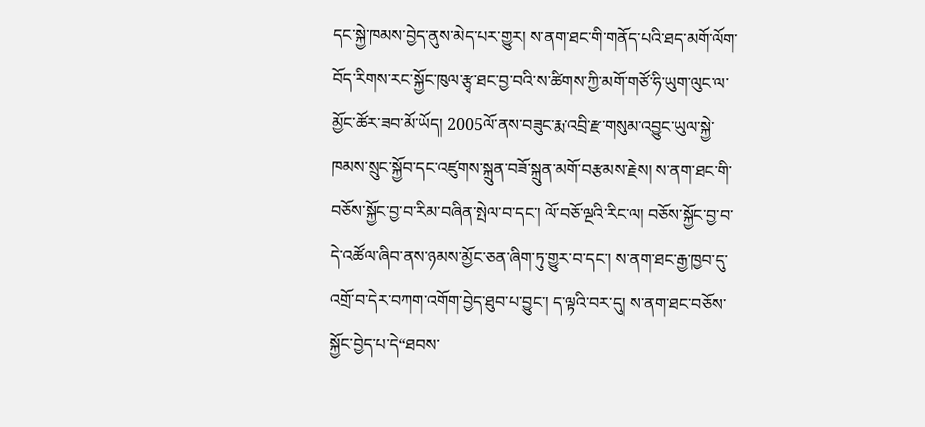དང་སྐྱེ་ཁམས་བྱེད་ནུས་མེད་པར་གྱུར། ས་ནག་ཐང་གི་གནོད་པའི་ཐད་མགོ་ལོག་བོད་རིགས་རང་སྐྱོང་ཁུལ་རྩྭ་ཐང་བྱ་བའི་ས་ཚིགས་ཀྱི་མགོ་གཙོ་ཧི་ཡུག་ལུང་ལ་མྱོང་ཚོར་ཟབ་མོ་ཡོད། 2005ལོ་ནས་བཟུང་རྨ་འབྲི་རྫ་གསུམ་འབྱུང་ཡུལ་སྐྱེ་ཁམས་སྲུང་སྐྱོབ་དང་འཛུགས་སྐྲུན་བཟོ་སྐྲུན་མགོ་བརྩམས་རྗེས། ས་ནག་ཐང་གི་བཅོས་སྐྱོང་བྱ་བ་རིམ་བཞིན་སྤེལ་བ་དང་། ལོ་བཅོ་ལྔའི་རིང་ལ། བཅོས་སྐྱོང་བྱ་བ་དེ་འཚོལ་ཞིབ་ནས་ཉམས་མྱོང་ཅན་ཞིག་ཏུ་གྱུར་བ་དང་། ས་ནག་ཐང་རྒྱ་ཁྱབ་དུ་འགྲོ་བ་དེར་བཀག་འགོག་བྱེད་ཐུབ་པ་བྱུང་། ད་ལྟའི་བར་དུ། ས་ནག་ཐང་བཅོས་སྐྱོང་བྱེད་པ་དེ“ཐབས་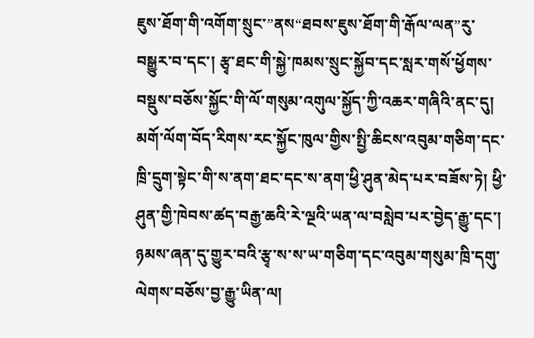ཇུས་ཐོག་གི་འགོག་སྲུང་”ནས“ཐབས་ཇུས་ཐོག་གི་རྒོལ་ལན”རུ་བསྒྱུར་བ་དང་། རྩྭ་ཐང་གི་སྐྱེ་ཁམས་སྲུང་སྐྱོབ་དང་སླར་གསོ་ཕྱོགས་བསྡུས་བཅོས་སྐྱོང་གི་ལོ་གསུམ་འགུལ་སྐྱོད་ཀྱི་འཆར་གཞིའི་ནང་དུ། མགོ་ལོག་བོད་རིགས་རང་སྐྱོང་ཁུལ་གྱིས་སྤྱི་ཆིངས་འབུམ་གཅིག་དང་ཁྲི་དྲུག་སྟེང་གི་ས་ནག་ཐང་དང་ས་ནག་ཕྱི་ཤུན་མེད་པར་བཟོས་ཏེ། ཕྱི་ཤུན་གྱི་ཁེབས་ཚད་བརྒྱ་ཆའི་རེ་ལྔའི་ཡན་ལ་བསླེབ་པར་བྱེད་རྒྱུ་དང་། ཉམས་ཞན་དུ་གྱུར་བའི་རྩྭ་ས་ས་ཡ་གཅིག་དང་འབུམ་གསུམ་ཁྲི་དགུ་ལེགས་བཅོས་བྱ་རྒྱུ་ཡིན་ལ།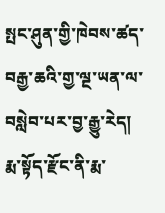སྤང་ཤུན་གྱི་ཁེབས་ཚད་བརྒྱ་ཆའི་གྱ་ལྔ་ཡན་ལ་བསླེབ་པར་བྱ་རྒྱུ་རེད།
རྨ་སྟོད་རྫོང་ནི་རྨ་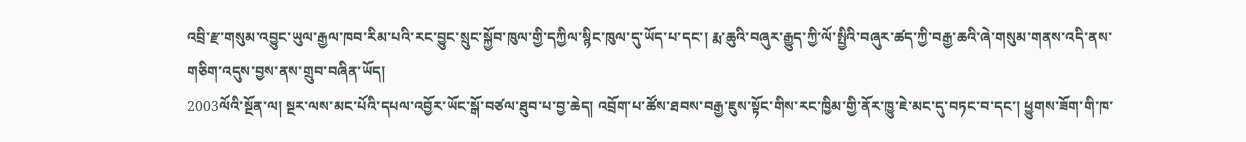འབྲི་རྫ་གསུམ་འབྱུང་ཡུལ་རྒྱལ་ཁབ་རིམ་པའི་རང་བྱུང་སྲུང་སྐྱོབ་ཁུལ་གྱི་དཀྱིལ་སྙིང་ཁུལ་དུ་ཡོད་པ་དང་། རྨ་ཆུའི་བཞུར་རྒྱུད་ཀྱི་ལོ་སྤྱིའི་བཞུར་ཚད་ཀྱི་བརྒྱ་ཆའི་ཞེ་གསུམ་གནས་འདི་ནས་གཅིག་འདུས་བྱས་ནས་གྲུབ་བཞིན་ཡོད།
2003ལོའི་སྔོན་ལ། སྔར་ལས་མང་པོའི་དཔལ་འབྱོར་ཡོང་སྒོ་བཙལ་ཐུབ་པ་བྱ་ཆེད། འབྲོག་པ་ཚོས་ཐབས་བརྒྱ་ཇུས་སྟོང་གིས་རང་ཁྱིམ་གྱི་ནོར་ཁྱུ་ཇེ་མང་དུ་བཏང་བ་དང་། ཕྱུགས་ཟོག་གི་ཁ་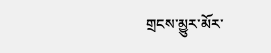གྲངས་མྱུར་མོར་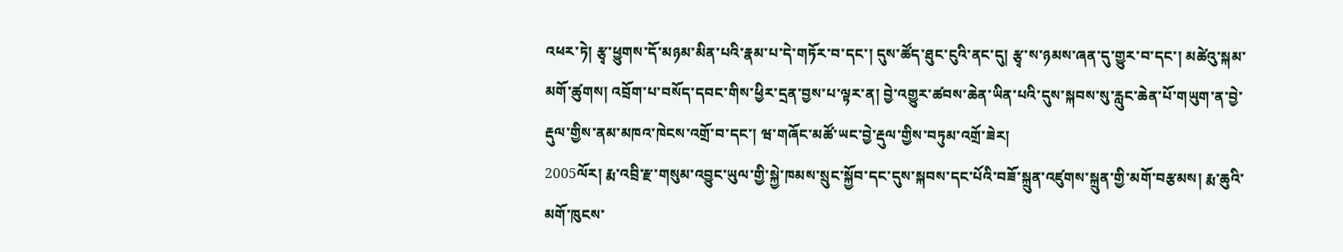འཕར་ཏེ། རྩྭ་ཕྱུགས་དོ་མཉམ་མིན་པའི་རྣམ་པ་དེ་གཏོར་བ་དང་། དུས་ཚོད་ཐུང་ངུའི་ནང་དུ། རྩྭ་ས་ཉམས་ཞན་དུ་གྱུར་བ་དང་། མཚེའུ་སྐམ་མགོ་ཚུགས། འབྲོག་པ་བསོད་དབང་གིས་ཕྱིར་དྲན་བྱས་པ་ལྟར་ན། བྱེ་འགྱུར་ཚབས་ཆེན་ཡིན་པའི་དུས་སྐབས་སུ་རླུང་ཆེན་པོ་གཡུག་ན་བྱེ་རྡུལ་གྱིས་ནམ་མཁའ་ཁེངས་འགྲོ་བ་དང་། ཝ་གཞོང་མཚོ་ཡང་བྱེ་རྡུལ་གྱིས་བཏུམ་འགྲོ་ཟེར།
2005ལོར། རྨ་འབྲི་རྫ་གསུམ་འབྱུང་ཡུལ་གྱི་སྐྱེ་ཁམས་སྲུང་སྐྱོབ་དང་དུས་སྐབས་དང་པོའི་བཟོ་སྐྲུན་འཛུགས་སྐྲུན་གྱི་མགོ་བརྩམས། རྨ་ཆུའི་མགོ་ཁུངས་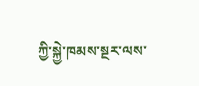ཀྱི་སྐྱེ་ཁམས་སྔར་ལས་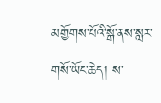མགྱོགས་པོའི་སྒོ་ནས་སླར་གསོ་ཡོང་ཆེད། ས་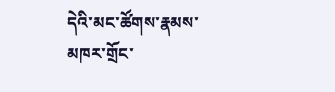དེའི་མང་ཚོགས་རྣམས་མཁར་གྲོང་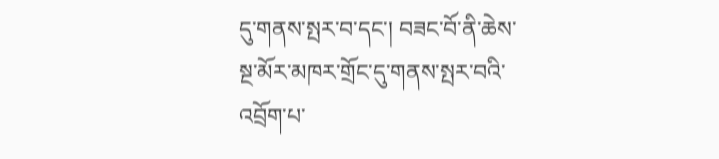དུ་གནས་སྤར་བ་དང་། བཟང་བོ་ནི་ཆེས་སྔ་མོར་མཁར་གྲོང་དུ་གནས་སྤར་བའི་འབྲོག་པ་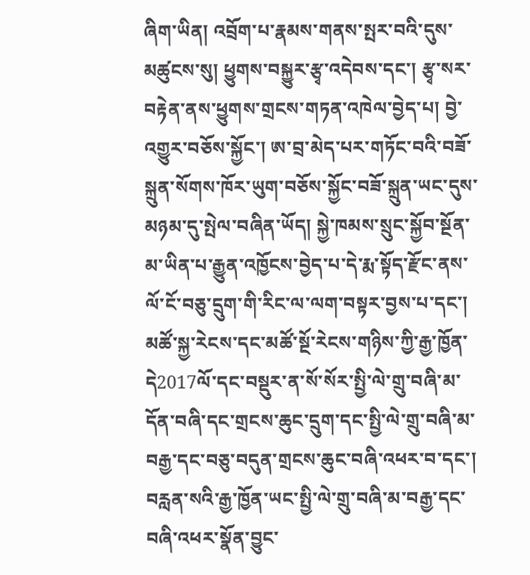ཞིག་ཡིན། འབྲོག་པ་རྣམས་གནས་སྤར་བའི་དུས་མཚུངས་སུ། ཕྱུགས་བསྐྱུར་རྩྭ་འདེབས་དང་། རྩྭ་སར་བརྟེན་ནས་ཕྱུགས་གྲངས་གཏན་འཁེལ་བྱེད་པ། བྱེ་འགྱུར་བཅོས་སྐྱོང་། ཨ་བྲ་མེད་པར་གཏོང་བའི་བཟོ་སྐྲུན་སོགས་ཁོར་ཡུག་བཅོས་སྐྱོང་བཟོ་སྐྲུན་ཡང་དུས་མཉམ་དུ་སྤེལ་བཞིན་ཡོད། སྐྱེ་ཁམས་སྲུང་སྐྱོབ་སྔོན་མ་ཡིན་པ་རྒྱུན་འཁྱོངས་བྱེད་པ་དེ་རྨ་སྟོད་རྫོང་ནས་ལོ་ངོ་བཅུ་དྲུག་གི་རིང་ལ་ལག་བསྟར་བྱས་པ་དང་། མཚོ་སྐྱ་རེངས་དང་མཚོ་སྔོ་རེངས་གཉིས་ཀྱི་རྒྱ་ཁྱོན་དེ2017ལོ་དང་བསྡུར་ན་སོ་སོར་སྤྱི་ལེ་གྲུ་བཞི་མ་དོན་བཞི་དང་གྲངས་ཆུང་དྲུག་དང་སྤྱི་ལེ་གྲུ་བཞི་མ་བརྒྱ་དང་བཅུ་བདུན་གྲངས་ཆུང་བཞི་འཕར་བ་དང་། བརླན་སའི་རྒྱ་ཁྱོན་ཡང་སྤྱི་ལེ་གྲུ་བཞི་མ་བརྒྱ་དང་བཞི་འཕར་སྣོན་བྱུང་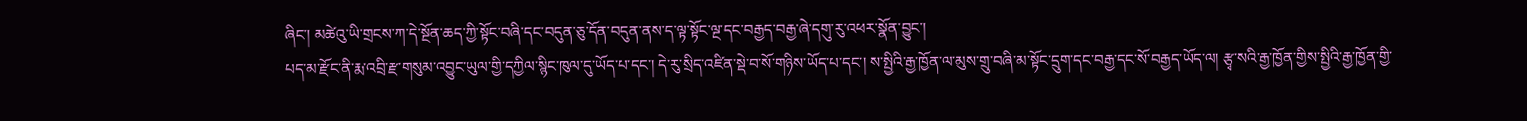ཞིང་། མཚེའུ་ཡི་གྲངས་ཀ་དེ་སྔོན་ཆད་ཀྱི་སྟོང་བཞི་དང་བདུན་ཅུ་དོན་བདུན་ནས་ད་ལྟ་སྟོང་ལྔ་དང་བརྒྱད་བརྒྱ་ཞེ་དགུ་རུ་འཕར་སྣོན་བྱུང་།
པད་མ་རྫོང་ནི་རྨ་འབྲི་རྫ་གསུམ་འབྱུང་ཡུལ་གྱི་དཀྱིལ་སྙིང་ཁུལ་དུ་ཡོད་པ་དང་། དེ་རུ་སྲིད་འཛིན་སྡེ་བ་སོ་གཉིས་ཡོད་པ་དང་། ས་སྤྱིའི་རྒྱ་ཁྱོན་ལ་མུས་གྲུ་བཞི་མ་སྟོང་དྲུག་དང་བརྒྱ་དང་སོ་བརྒྱད་ཡོད་ལ། རྩྭ་སའི་རྒྱ་ཁྱོན་གྱིས་སྤྱིའི་རྒྱ་ཁྱོན་གྱི་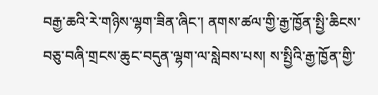བརྒྱ་ཆའི་རེ་གཉིས་ལྷག་ཟིན་ཞིང་། ནགས་ཚལ་གྱི་རྒྱ་ཁྱོན་སྤྱི་ཆིངས་བཅུ་བཞི་གྲངས་ཆུང་བདུན་ལྷག་ལ་སླེབས་པས། ས་སྤྱིའི་རྒྱ་ཁྱོན་གྱི་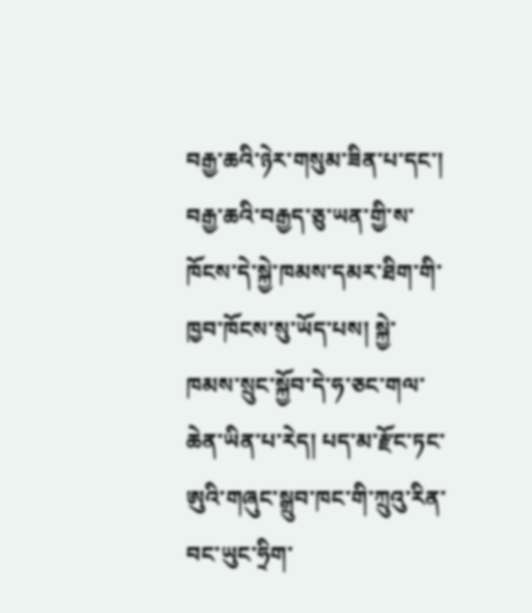བརྒྱ་ཆའི་ཉེར་གསུམ་ཟིན་པ་དང་། བརྒྱ་ཆའི་བརྒྱད་ཅུ་ཡན་གྱི་ས་ཁོངས་དེ་སྐྱེ་ཁམས་དམར་ཐིག་གི་ཁྱབ་ཁོངས་སུ་ཡོད་པས། སྐྱེ་ཁམས་སྲུང་སྐྱོབ་དེ་ཧ་ཅང་གལ་ཆེན་ཡིན་པ་རེད། པད་མ་རྫོང་ཏང་ཨུའི་གཞུང་སྒྲུབ་ཁང་གི་ཀྲུའུ་རིན་བང་ཡུང་ཧྲིག་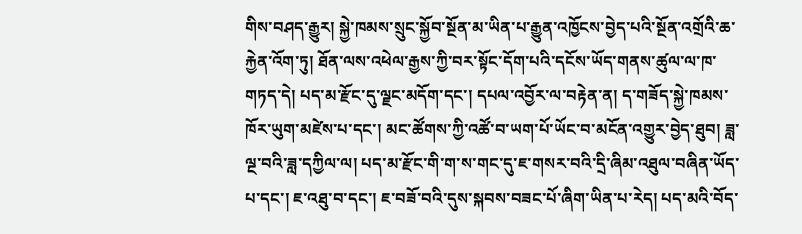གིས་བཤད་རྒྱུར། སྐྱེ་ཁམས་སྲུང་སྐྱོབ་སྔོན་མ་ཡིན་པ་རྒྱུན་འཁྱོངས་བྱེད་པའི་སྔོན་འགྲོའི་ཆ་རྐྱེན་འོག་ཏུ། ཐོན་ལས་འཕེལ་རྒྱས་ཀྱི་བར་སྟོང་དོག་པའི་དངོས་ཡོད་གནས་ཚུལ་ལ་ཁ་གཏད་དེ། པད་མ་རྫོང་དུ་ལྗང་མདོག་དང་། དཔལ་འབྱོར་ལ་བརྟེན་ན། ད་གཟོད་སྐྱེ་ཁམས་ཁོར་ཡུག་མཛེས་པ་དང་། མང་ཚོགས་ཀྱི་འཚོ་བ་ཡག་པོ་ཡོང་བ་མངོན་འགྱུར་བྱེད་ཐུབ། ཟླ་ལྔ་བའི་ཟླ་དཀྱིལ་ལ། པད་མ་རྫོང་གི་ག་ས་གང་དུ་ཇ་གསར་བའི་དྲི་ཞིམ་འཐུལ་བཞིན་ཡོད་པ་དང་། ཇ་འཐུ་བ་དང་། ཇ་བཟོ་བའི་དུས་སྐབས་བཟང་པོ་ཞིག་ཡིན་པ་རེད། པད་མའི་བོད་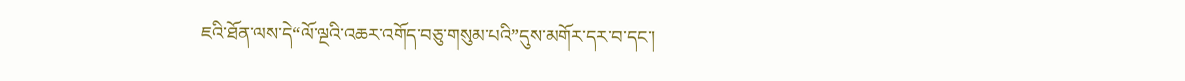ཇའི་ཐོན་ལས་དེ“ལོ་ལྔའི་འཆར་འགོད་བཅུ་གསུམ་པའི”དུས་མགོར་དར་བ་དང་།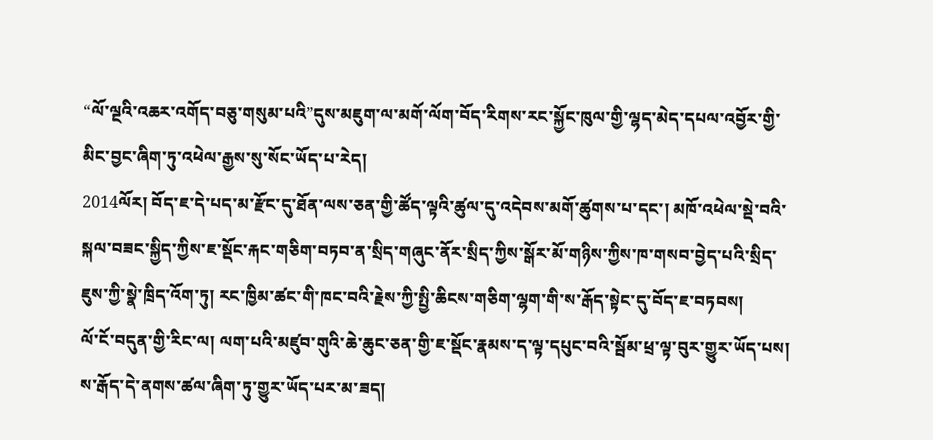“ལོ་ལྔའི་འཆར་འགོད་བཅུ་གསུམ་པའི”དུས་མཇུག་ལ་མགོ་ལོག་བོད་རིགས་རང་སྐྱོང་ཁུལ་གྱི་ལྷད་མེད་དཔལ་འབྱོར་གྱི་མིང་བྱང་ཞིག་ཏུ་འཕེལ་རྒྱས་སུ་སོང་ཡོད་པ་རེད།
2014ལོར། བོད་ཇ་དེ་པད་མ་རྫོང་དུ་ཐོན་ལས་ཅན་གྱི་ཚོད་ལྟའི་ཚུལ་དུ་འདེབས་མགོ་ཚུགས་པ་དང་། མཁོ་འཕེལ་སྡེ་བའི་སྐལ་བཟང་སྐྱིད་ཀྱིས་ཇ་སྡོང་རྐང་གཅིག་བཏབ་ན་སྲིད་གཞུང་ནོར་སྲིད་ཀྱིས་སྒོར་མོ་གཉིས་ཀྱིས་ཁ་གསབ་བྱེད་པའི་སྲིད་ཇུས་ཀྱི་སྣེ་ཁྲིད་འོག་ཏུ། རང་ཁྱིམ་ཚང་གི་ཁང་བའི་རྗེས་ཀྱི་སྤྱི་ཆིངས་གཅིག་ལྷག་གི་ས་རྒོད་སྟེང་དུ་བོད་ཇ་བཏབས།
ལོ་ངོ་བདུན་གྱི་རིང་ལ། ལག་པའི་མཛུབ་གུའི་ཆེ་ཆུང་ཅན་གྱི་ཇ་སྡོང་རྣམས་ད་ལྟ་དཔུང་བའི་སྦོམ་ཕྲ་ལྟ་བུར་གྱུར་ཡོད་པས། ས་རྒོད་དེ་ནགས་ཚལ་ཞིག་ཏུ་གྱུར་ཡོད་པར་མ་ཟད།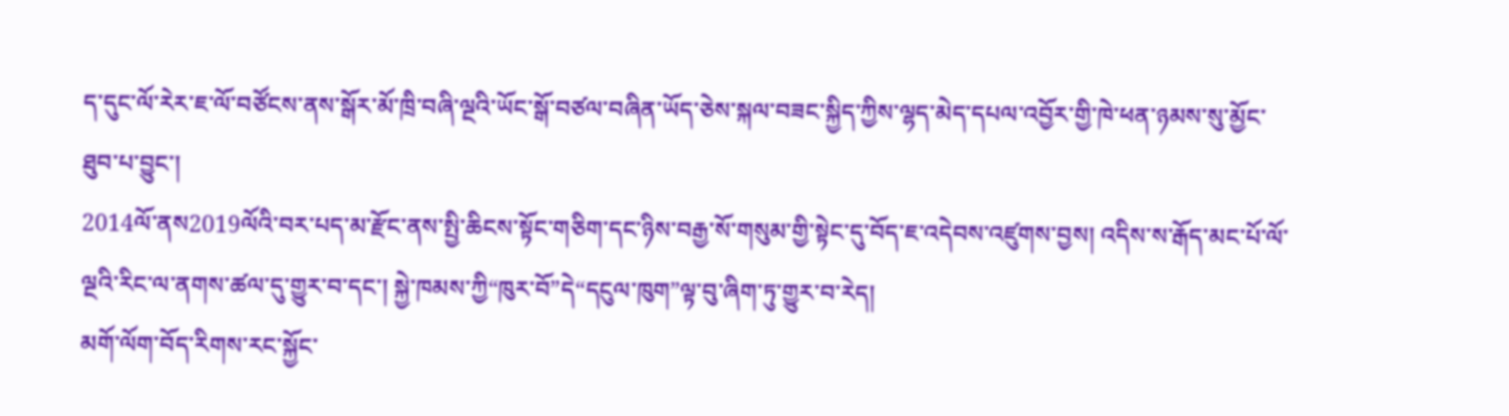ད་དུང་ལོ་རེར་ཇ་ལོ་བཙོངས་ནས་སྒོར་མོ་ཁྲི་བཞི་ལྔའི་ཡོང་སྒོ་བཙལ་བཞིན་ཡོད་ཅེས་སྐལ་བཟང་སྐྱིད་ཀྱིས་ལྷད་མེད་དཔལ་འབྱོར་གྱི་ཁེ་ཕན་ཉམས་སུ་མྱོང་ཐུབ་པ་བྱུང་།
2014ལོ་ནས2019ལོའི་བར་པད་མ་རྫོང་ནས་སྤྱི་ཆིངས་སྟོང་གཅིག་དང་ཉིས་བརྒྱ་སོ་གསུམ་གྱི་སྟེང་དུ་བོད་ཇ་འདེབས་འཛུགས་བྱས། འདིས་ས་རྒོད་མང་པོ་ལོ་ལྔའི་རིང་ལ་ནགས་ཚལ་དུ་གྱུར་བ་དང་། སྐྱེ་ཁམས་ཀྱི“ཁུར་བོ”དེ“དངུལ་ཁུག”ལྟ་བུ་ཞིག་ཏུ་གྱུར་བ་རེད།
མགོ་ལོག་བོད་རིགས་རང་སྐྱོང་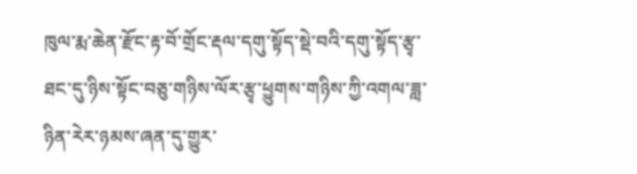ཁུལ་རྨ་ཆེན་རྫོང་རྟ་བོ་གྲོང་རྡལ་དགུ་སྟོད་སྡེ་བའི་དགུ་སྟོད་རྩྭ་ཐང་དུ་ཉིས་སྟོང་བཅུ་གཉིས་ལོར་རྩྭ་ཕྱུགས་གཉིས་ཀྱི་འགལ་ཟླ་ཉིན་རེར་ཉམས་ཞན་དུ་གྱུར་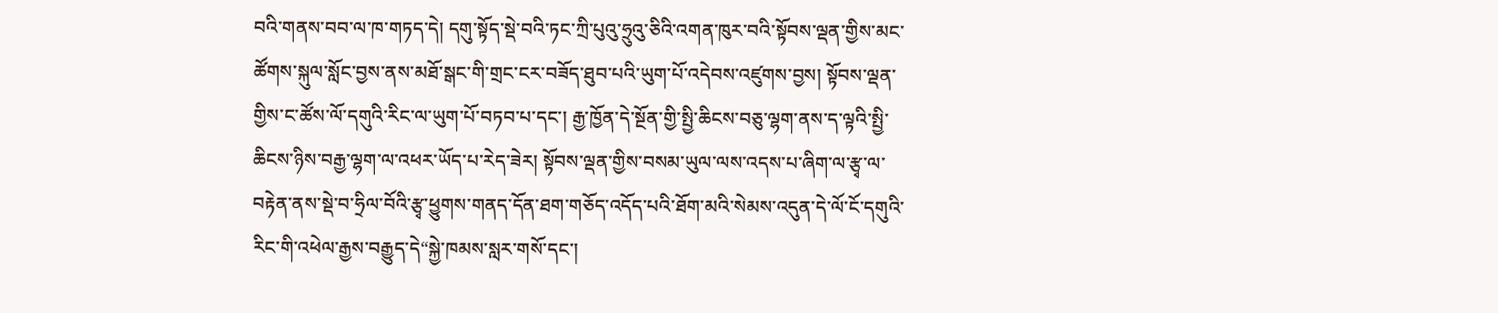བའི་གནས་བབ་ལ་ཁ་གཏད་དེ། དགུ་སྟོད་སྡེ་བའི་ཏང་ཀྲི་པུའུ་ཧྲུའུ་ཅིའི་འགན་ཁུར་བའི་སྟོབས་ལྡན་གྱིས་མང་ཚོགས་སྐུལ་སློང་བྱས་ནས་མཐོ་སྒང་གི་གྲང་ངར་བཟོད་ཐུབ་པའི་ཡུག་པོ་འདེབས་འཛུགས་བྱས། སྟོབས་ལྡན་གྱིས་ང་ཚོས་ལོ་དགུའི་རིང་ལ་ཡུག་པོ་བཏབ་པ་དང་། རྒྱ་ཁྱོན་དེ་སྔོན་གྱི་སྤྱི་ཆིངས་བཅུ་ལྷག་ནས་ད་ལྟའི་སྤྱི་ཆིངས་ཉིས་བརྒྱ་ལྷག་ལ་འཕར་ཡོད་པ་རེད་ཟེར། སྟོབས་ལྡན་གྱིས་བསམ་ཡུལ་ལས་འདས་པ་ཞིག་ལ་རྩྭ་ལ་བརྟེན་ནས་སྡེ་བ་ཧྲིལ་བོའི་རྩྭ་ཕྱུགས་གནད་དོན་ཐག་གཅོད་འདོད་པའི་ཐོག་མའི་སེམས་འདུན་དེ་ལོ་ངོ་དགུའི་རིང་གི་འཕེལ་རྒྱས་བརྒྱུད་དེ“སྐྱེ་ཁམས་སླར་གསོ་དང་།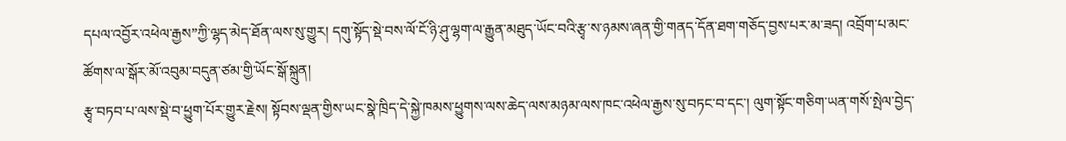དཔལ་འབྱོར་འཕེལ་རྒྱས”ཀྱི་ལྷད་མེད་ཐོན་ལས་སུ་གྱུར། དགུ་སྟོད་སྡེ་བས་ལོ་ངོ་ཉི་ཤུ་ལྷག་ལ་རྒྱུན་མཐུད་ཡོང་བའི་རྩྭ་ས་ཉམས་ཞན་གྱི་གནད་དོན་ཐག་གཅོད་བྱས་པར་མ་ཟད། འབྲོག་པ་མང་ཚོགས་ལ་སྒོར་མོ་འབུམ་བདུན་ཙམ་གྱི་ཡོང་སྒོ་སྐྲུན།
རྩྭ་བཏབ་པ་ལས་སྡེ་བ་ཕྱུག་པོར་གྱུར་རྗེས། སྟོབས་ལྡན་གྱིས་ཡང་སྣེ་ཁྲིད་དེ་སྐྱེ་ཁམས་ཕྱུགས་ལས་ཆེད་ལས་མཉམ་ལས་ཁང་འཕེལ་རྒྱས་སུ་བཏང་བ་དང་། ལུག་སྟོང་གཅིག་ཡན་གསོ་སྤེལ་བྱེད་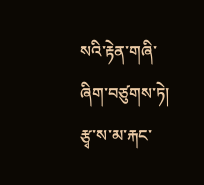སའི་རྟེན་གཞི་ཞིག་བཙུགས་ཏེ། རྩྭ་ས་མ་རྐང་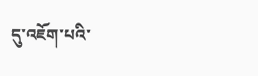དུ་འཇོག་པའི་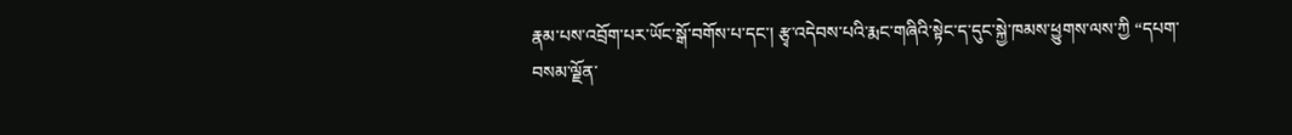རྣམ་པས་འབྲོག་པར་ཡོང་སྒོ་བགོས་པ་དང་། རྩྭ་འདེབས་པའི་རྨང་གཞིའི་སྟེང་ད་དུང་སྐྱེ་ཁམས་ཕྱུགས་ལས་ཀྱི “དཔག་བསམ་ལྗོན་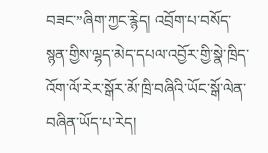བཟང་”ཞིག་ཀྱང་རྙེད། འབྲོག་པ་བསོད་སྙན་གྱིས་ལྷད་མེད་དཔལ་འབྱོར་གྱི་སྣེ་ཁྲིད་འོག་ལོ་རེར་སྒོར་མོ་ཁྲི་བཞིའི་ཡོང་སྒོ་ལེན་བཞིན་ཡོད་པ་རེད།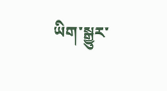ཡིག་སྒྱུར་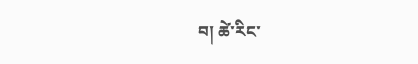བ། ཚེ་རིང་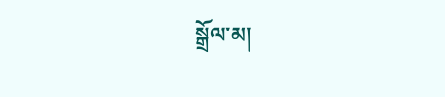སྒྲོལ་མ།